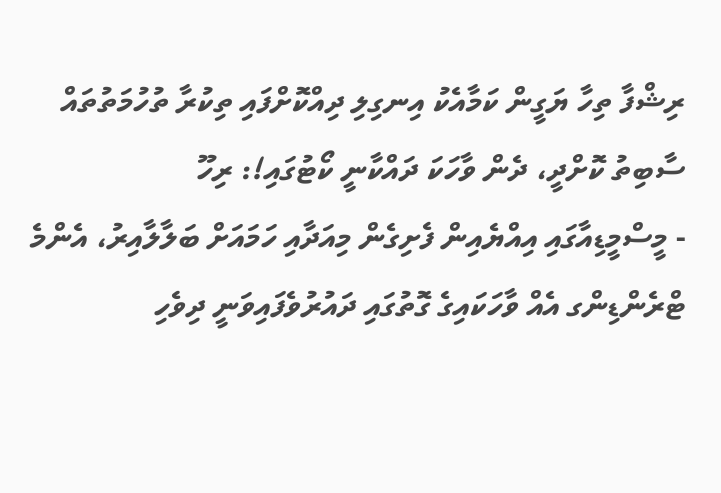ރިޝްފާ ތިހާ ޔަގީން ކަމާއެކު އިނގިލި ދިއްކޮށްފައި ތިކުރާ ތުހުމަތުތައް ސާބިތު ކޮށްދީ، ދެން ވާހަކަ ދައްކާނީ ކޯޓުގައި!: ރިހޫ
- މީސްމީޑިއާގައި އިއްޔެއިން ފެށިގެން މިއަދާއި ހަމައަށް ބަލާލާއިރު، އެންމެ ޓްރެންޑިންގ އެއް ވާހަކައިގެ ގޮތުގައި ދައުރުވެފައިވަނީ ދިވެހި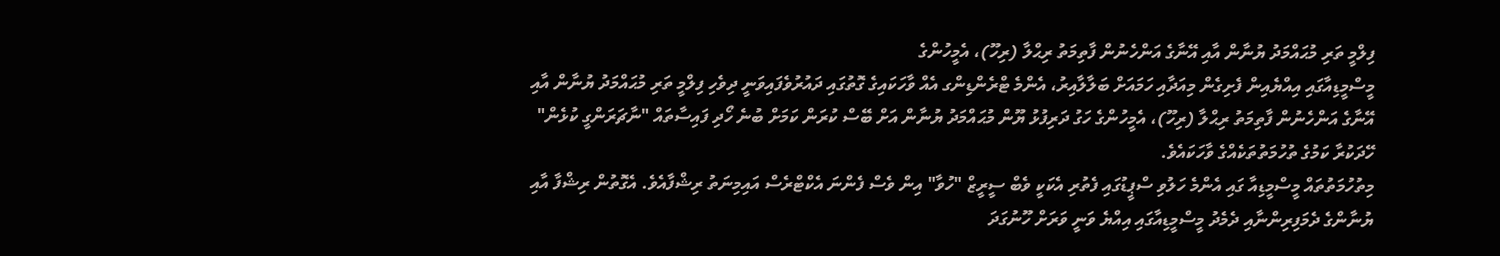ފިލްމީ ތަރި މުޙައްމަދު ޔުނާން އާއި އޭނާގެ އަންހެނުން ފާތިމަތު ރިޙްލާ (ރިހޫ)، އެމީހުންގެ
މީސްމީޑިއާގައި އިއްޔެއިން ފެށިގެން މިއަދާއި ހަމައަށް ބަލާލާއިރު، އެންމެ ޓްރެންޑިންގ އެއް ވާހަކައިގެ ގޮތުގައި ދައުރުވެފައިވަނީ ދިވެހި ފިލްމީ ތަރި މުޙައްމަދު ޔުނާން އާއި އޭނާގެ އަންހެނުން ފާތިމަތު ރިޙްލާ (ރިހޫ)، އެމީހުންގެ ހަގު ދަރިފުޅު ޔޫން މުޙައްމަދު ޔުނާން އަށް ބޭސް ކުރަން ކަމަށް ބުނެ ހޯދި ފައިސާތައް "ނާޗަރަންގީ ކުޅެން" ހޭދަކުރާ ކަމުގެ ތުހުމަތުތަކެއްގެ ވާހަކައެވެ.
މިތުހުމަތުތައް މީސްމީޑިއާ ގައި އެންމެ ހަލުވި ސްޕީޑުގައި ފެތުރި އެކަކީ ވެބް ސީރީޒް "ހުވާ" އިން ވެސް ފެންނަ އެކްޓްރެސް އައިމިނަތު ރިޝްފާއެވެ. އެގޮތުން ރިޝްފާ އާއި ޔުނާންގެ ދެމަފިރިންނާއި ދެމެދު މީސްމީޑިއާގައި އިއްޔެ ވަނީ ވަރަށް ހޫނުގަދަ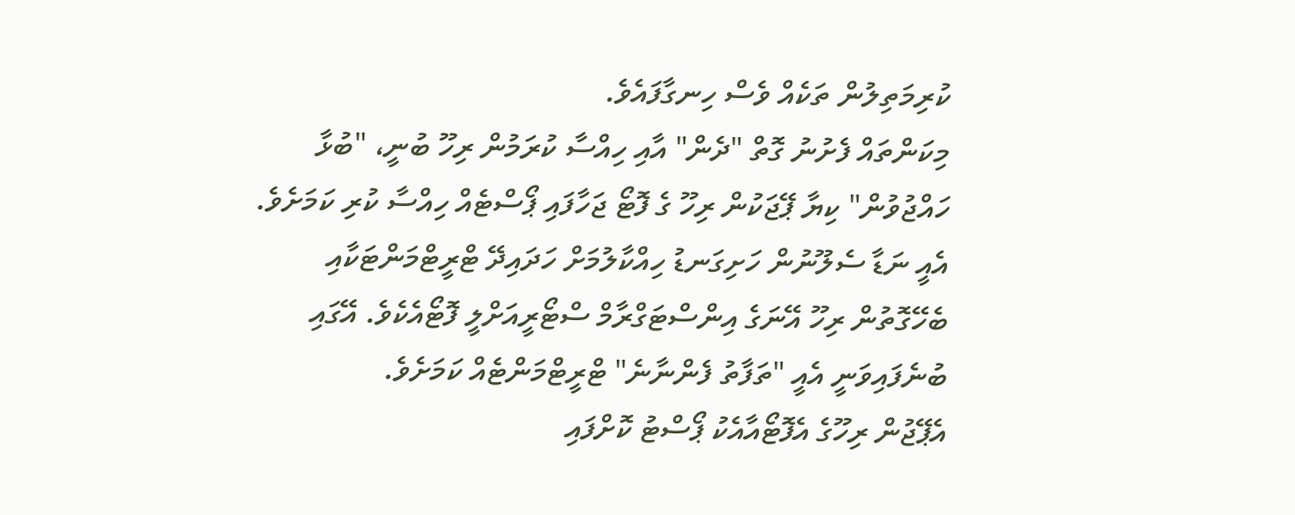ކުރިމަތިލުން ތަކެއް ވެސް ހިނގާފައެވެ.
މިކަންތައް ފެށުނު ގޮތް "ދެން" އާއި ހިއްސާ ކުރަމުން ރިހޫ ބުނީ، "ބުޅާ ހައްޖުވުން" ކިޔާ ޕޭޖަކުން ރިހޫ ގެ ފޮޓޯ ޖަހާފައި ޕޯސްޓެއް ހިއްސާ ކުރި ކަމަށެވެ. އެއީ ނަޑާ ސެލޫނުން ހަށިގަނޑު ހިއްކާލުމަށް ހަދައިދޭ ޓްރީޓްމަންޓަކާއި ބެހޭގޮތުން ރިހޫ އޭނަގެ އިންސްޓަގްރާމް ސްޓޯރީއަށްލީ ފޮޓޯއެކެވެ. އޭގައި ބުނެފައިވަނީ އެއީ "ތަފާތު ފެންނާނެ" ޓްރީޓްމަންޓެއް ކަމަށެވެ.
އެޕޭޖުން ރިހޫގެ އެފޮޓޯއާއެކު ޕޯސްޓު ކޮށްފައި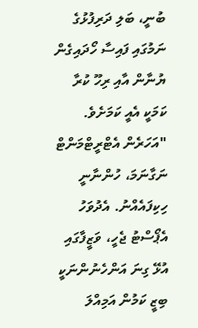ބުނީ، ބަލި ދަރިފުޅުގެ ނަމުގައި ފައިސާ ހޯދައިގެން ޔުނާން އާއި ރިހޫ ކުރާ ކަމަކީ އެއީ ކަމަށެވެ.
"އަހަރެން އެޓްރީޓްމަންޓް ނަގާނަމަ، ހުންނާނީ ހިކިފައެއްނު. އެދުވަހު އެޕޯސްޓު ޖެހީ، ވަޒީފާގައި އުޅޭ ގިނަ އަންހެނުންނަކީ ބިޒީ ކަމުން އަމިއްލަ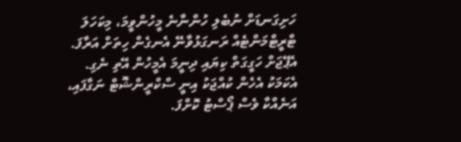ހަށިގަނޑަށް ނުބެލި ހުންނާނެ މީހުންވީމަ، މިކަހަލަ ޓްރީޓްމަންޓެއް ރަނގަޅުވާނޭ އެނގެން ހިތަށް އަރާފަ. އެޕޭޖަށް ހަގީގަތް ކިޔައި ދިނީމަ އެމީހުން އޭތި ނެގި. އެކަމަކު އެހެން ކުއްޖަކު އިނީ ސްކްރީންޝޮޓް ނަގާފައި، އަނެއްކާ ވެސް ޕޯސްޓު ކޮށްފަ.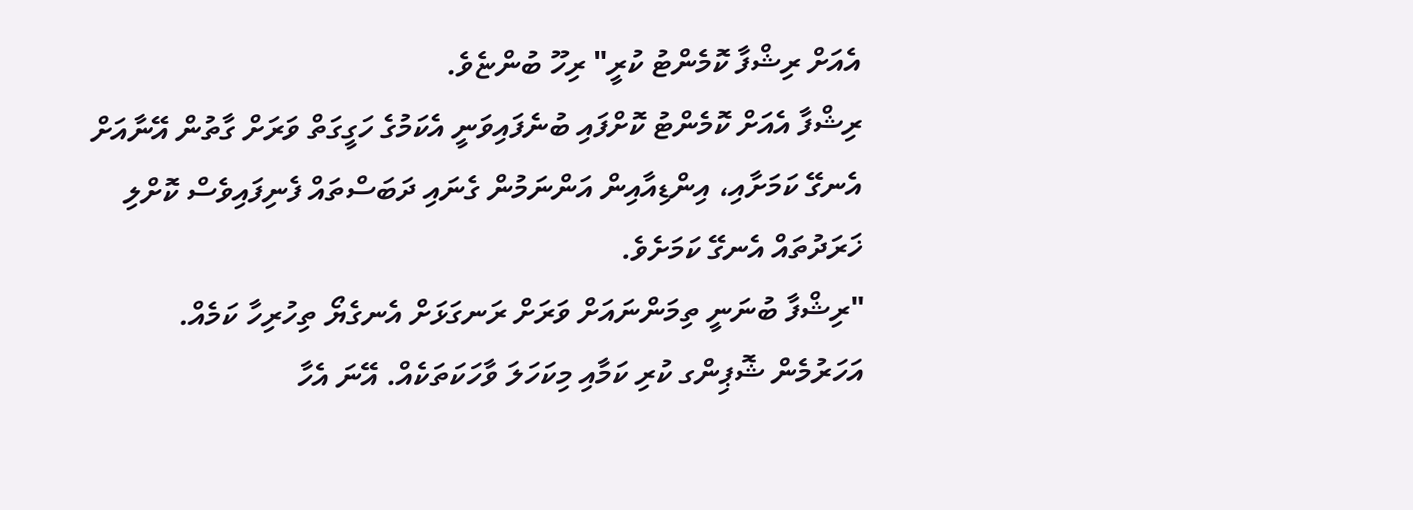އެއަށް ރިޝްފާ ކޮމެންޓު ކުރީ" ރިހޫ ބުންޏެވެ.
ރިޝްފާ އެއަށް ކޮމެންޓު ކޮށްފައި ބުނެފައިވަނީ އެކަމުގެ ހަގީގަތް ވަރަށް ގާތުން އޭނާއަށް އެނގޭ ކަމަށާއި، އިންޑިއާއިން އަންނަމުން ގެނައި ދަބަސްތައް ފެނިފައިވެސް ކޮށްލި ޚަރަދުތައް އެނގޭ ކަމަށެވެ.
"ރިޝްފާ ބުނަނީ ތިމަންނައަށް ވަރަށް ރަނގަޅަށް އެނގެޔޯ ތިހުރިހާ ކަމެއް. އަހަރުމެން ޝޮޕިންގ ކުރި ކަމާއި މިކަހަލަ ވާހަކަތަކެއް. އޭނަ އެހާ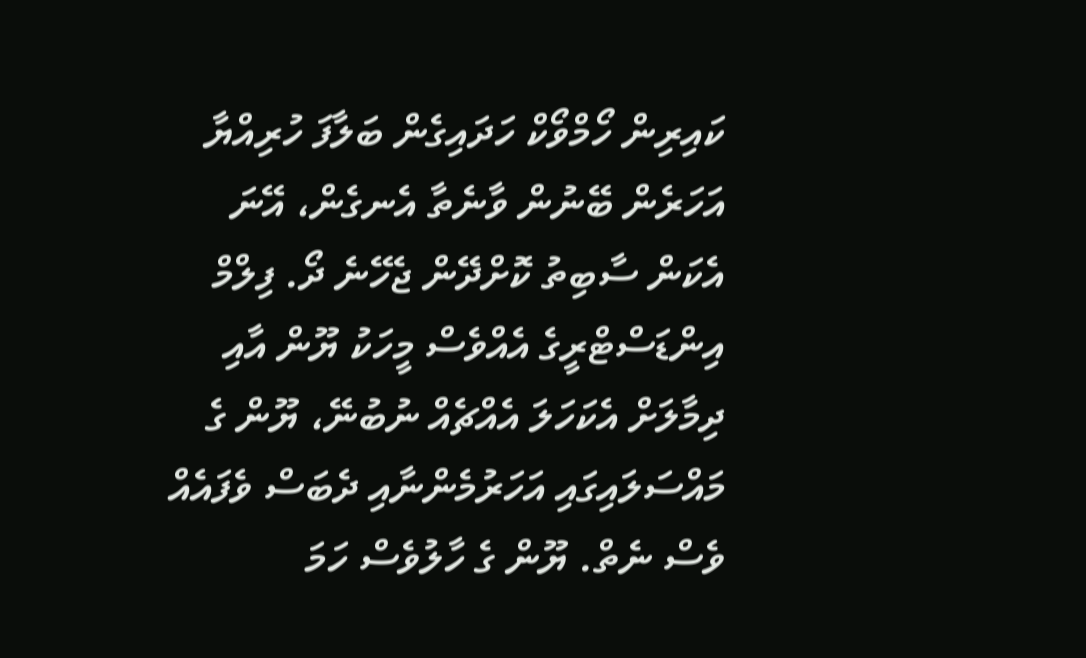ކައިރިން ހޯމްވޯކް ހަދައިގެން ބަލާފަ ހުރިއްޔާ އަހަރެން ބޭނުން ވާނެތާ އެނގެން، އޭނަ އެކަން ސާބިތު ކޮށްދޭން ޖެހޭނެ ދޯ. ފިލްމް އިންޑަސްޓްރީގެ އެއްވެސް މީހަކު ޔޫން އާއި ދިމާލަށް އެކަހަލަ އެއްޗެއް ނުބުނޭ، ޔޫން ގެ މައްސަލައިގައި އަހަރުމެންނާއި ދެބަސް ވެފައެއް ވެސް ނެތް. ޔޫން ގެ ހާލުވެސް ހަމަ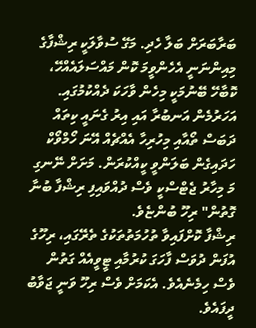ބަރާބަރަށް ބަލާ ހެދި. މަގޭ ސުވާލަކީ ރިޝްފާގެ މިއިންނަނީ އެހެންވީމަ ކޮން މައްސަލައެއްހޭ، ކޮބާހޭ ބޭނުމަކީ މިހެން ވާހަކަ ދެއްކުމުގައި. އަހަރުމެން އަނބުރާ އައި އިރު ގެނައީ ކިތައް ދަބަސް ތޯއާއި މިހުރިހާ އެއްޗެއް އޭނަ ހޯމްވޯކް ހަދައިގެން ބަލަންވީ ކީއްކުރަން. މަށަށް ނޭނގި މަ މިހާރު ޖެޓްސްކީ ވެސް ދުއްވައިފި ރިޝްފާ ބުނާ ގޮތުން" ރިހޫ ބުންޏެވެ.
ރިޝްފާ ކޮށްފައިވާ ތުހުމަތުތަކުގެ ތެރޭގައި، ރިހޫގެ އުފަން ދުވަސް ފާހަގަ ކުރުމާއި ޓީވީއެއް ގަތުން ވެސް ހިމެނެއެވެ. އެކަމަށް ވެސް ރިހޫ ވަނީ ޖަވާބު ދީފައެވެ.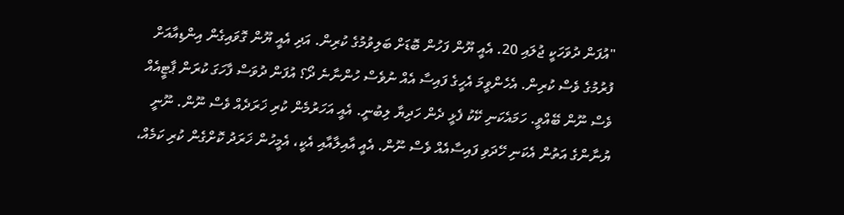"އުފަން ދުވަހަކީ ޖުލައި 20. އެއީ ޔޫން ފަހުން ބޮޑަށް ބަލިވުމުގެ ކުރިން. އަދި އެއީ ޔޫން ގޮވައިގެން އިންޑިއާއަށް ފުރުމުގެ ވެސް ކުރިން. އެހެންވީމަ އެހީގެ ފައިސާ އެއް ނުވެސް ހުންނާނެ ދޯ؟ އުފަން ދުވަސް ފާހަގަ ކުރަން ޕާޓީއެއް ވެސް ނޫން ބޭއްވީ. ހަމައެކަނި ކޭކު ފެޅީ ދެން ހަދިޔާ ލިބުނީ. އެއީ އަހަރުމެން ކުރި ޚަރަދެއް ވެސް ނޫން. ނޫނީ ޔުނާންގެ އަތުން އެކަނި ހޭދަވި ފައިސާއެއް ވެސް ނޫން. އެއީ އާއިލާއާއި އެކީ، އެމީހުން ޚަރަދު ކޮށްގެން ކުރި ކަމެއް،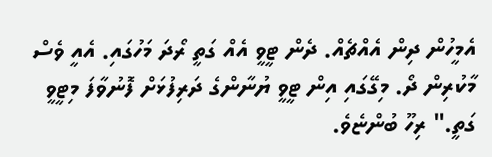އެމީހުން ދިން އެއްޗެއް. ދެން ޓީވީ އެއް ގަތީ ރޯދަ މަހުގައި. އެއީ ވެސް މާކުރިން ދޯ. މިގޭގައި އިން ޓީވީ ޔުނާންގެ ދަރިފުޅަށް ފޮނުވާފަ މިޓީވީ ގަތީ." ރިހޫ ބުންޏެވެ.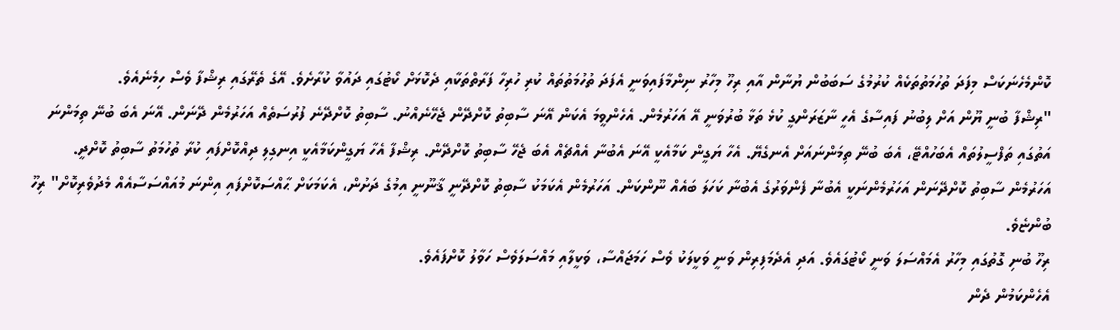ކޮންމެހެނަކަސް މިފަދަ ތުހުމަތުތަކެއް ކުރުމުގެ ސަބަބުން ޔުނާން އާއި ރިހޫ މިހާރު ނިންމާފައިވަނީ އެފަދަ ތުހުމަތުތައް ކުރި ހުރިހާ ފަރާތްތަކާއި ދެކޮޅަށް ކޯޓުގައި ދައުވާ ކުރާށެވެ. އޭގެ ތެރޭގައި ރިޝްފާ ވެސް ހިމެނެއެވެ.
"ރިޝްފާ ބުނީ ޔޫން އަށް ލިބުނު ފައިސާގެ އެހީ ނާޒަރަންގީ ކުޅެ ތަޅާ ބުރުވަނީ އޭ އަހަރުމެން. އެހެންވީމަ އެކަން އޭނަ ސާބިތު ކޮށްދޭން ޖެހޭނެއްނު. ސާބިތު ކޮށްދޭނެ ފުރުސަތެއް އަހަރުމެން ދޭނަން. އޭނަ އެބަ ބުނޭ ތިމަންނަ އަތުގައި ތަފްސީލުތައް އެބަހުއްޓޭ، އެބަ ބުނޭ ތިމަންނައަށް އެނގެޔޭ. އެހާ ޔަގީން ކަމާއެކީ އޭނަ އެބުނާ އެއްޗެއް އެބަ ޖެހޭ ސާބިތު ކޮށްދޭން. ރިޝްފާ އެހާ ޔަގީންކަމާއެކީ އިނގިލި ދިއްކޮށްފައި ކުރާ ތުހުމަތު ސާބިތު ކޮށްދީ. އަހަރުމެން ސާބިތު ކޮށްދޭނަން އަހަރުމެންނަކީ އެބުނާ ފެންވަރުގެ އެބުނާ ކަހަލަ ބައެއް ނޫންކަން. އަހަރުމެން އެކަމަކު ސާބިތު ކޮށްދޭނީ ޤާނޫނީ އިމުގެ ދަށުން، އެކަމަކަށް ޙާއްސަކޮށްފައި އިންނަ މުއައްސަސާއެއް މެދުވެރިކޮށް" ރިހޫ ބުންޏެވެ.
ރިހޫ ބުނި ގޮތުގައި މިހާރު އެމައްސަލަ ވަނީ ކޯޓުގައެވެ. އަދި އެދެމަފިރިން ވަނީ ވަކީލަކު ވެސް ހަމަޖައްސާ، ވަކީލާއި މައްސަލަވެސް ހަވާލު ކޮށްފައެވެ.
އެހެންކަމުން ދެން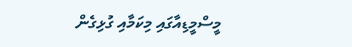މީސްމީޑިއާގައި މިކަމާއި ގުޅިގެން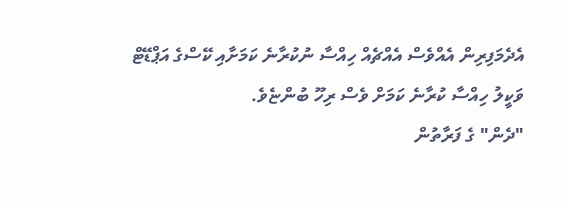އެދެމަފިރިން އެއްވެސް އެއްޗެއް ހިއްސާ ނުކުރާނެ ކަމަށާއި ކޭސްގެ އަޕްޑޭޓް ވަކީލު ހިއްސާ ކުރާނެ ކަމަށް ވެސް ރިހޫ ބުންޏެވެ.
"ދެން" ގެ ފަރާތުން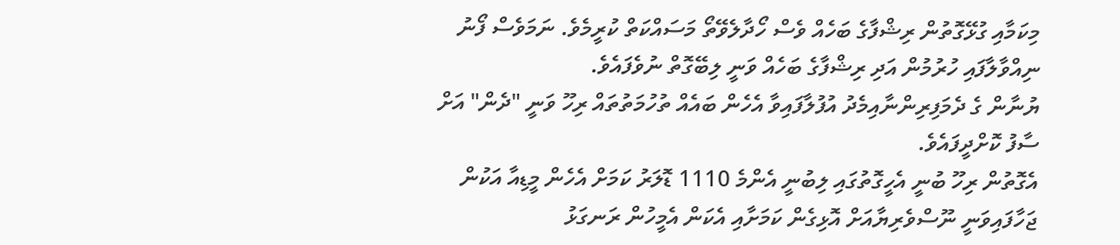މިކަމާއި ގުޅޭގޮތުން ރިޝްފާގެ ބަހެއް ވެސް ހޯދާލެވޭތޯ މަސައްކަތް ކުރީމެވެ. ނަމަވެސް ފޯނު ނިއްވާލާފައި ހުރުމުން އަދި ރިޝްފާގެ ބަހެއް ވަނީ ލިބޭގޮތް ނުވެފައެވެ.
ޔުނާން ގެ ދެމަފިރިންނާއިމެދު އުފުލާފައިވާ އެހެން ބައެއް ތުހުމަތުތައް ރިހޫ ވަނީ "ދެން" އަށް ސާފު ކޮށްދީފައެވެ.
އެގޮތުން ރިހޫ ބުނީ އެހީގޮތުގައި ލިބުނީ އެންމެ 1110 ޑޮލަރު ކަމަށް އެހެން މީޑިއާ އަކުން ޖަހާފައިވަނީ ނޫސްވެރިޔާއަށް އޮޅިގެން ކަމަށާއި އެކަން އެމީހުން ރަނގަޅު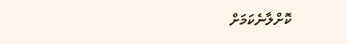ކޮށްލާނެކަމަށް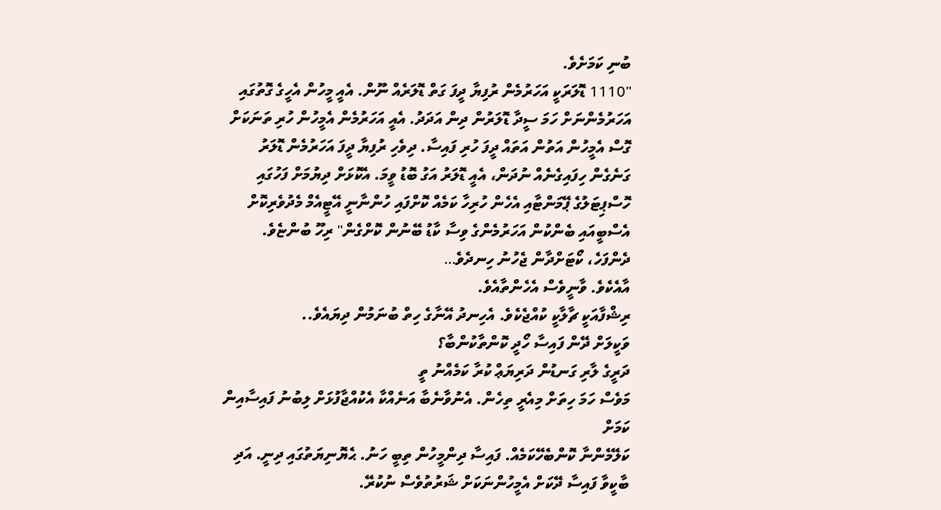ބުނި ކަމަށެވެ.
"1110 ޑޮލަރަކީ އަހަރުމެން ރުފިޔާ ދީފަ ގަތް ޑޮލަރެއް ނޫން. އެއީ މީހުން އެހީގެ ގޮތުގައި އަހަރުމެންނަށް ހަމަ ސީދާ ޑޮލަރުން ދިން އަދަދު. އެއީ އަހަރުމެން އެމީހުން ހުރި ތަނަކަށް ގޮސް އެމީހުން އަތުން އަތައް ދީފަ ހުރި ފައިސާ. ދިވެހި ރުފިޔާ ދީފަ އަހަރުމެން ޑޮލަރު ގަނެގެން ހިފައިގެނެއް ނުދަން، އެއީ ޑޮލަރު އަގު ބޮޑު ވީމަ. އެކޮޅަށް ދިޔުމަށް ފަހުގައި ހޮސްޕިޓަލުގެ ޕޭމަންޓާއި އެހެން ހުރިހާ ކަމެއް ކޮށްފައި ހުންނާނީ އޭޓީއެމް މެދުވެރިކޮށް އެސްބީއައި ބެންކުން އަހަރުމެންގެ ވިސާ ކާޑު ބޭނުން ކޮށްގެން" ރިހޫ ބުންޏެވެ.
ދެންފަހެ، ކޯޓަށްދާން ޖެހުނު ހިނދެވެ…
އާއެކެވެ. ވާނީވެސް އެހެންތާއެވެ.
ރިޝްފާއަކީ ޗާލާކީ ކުއްޖެކެވެ. އެހިނދު އޭނާގެ ހިތް ބުނަމުން ދިޔައެވެ..
ވަކީލަށް ދޭން ފައިސާ ހޯދީ ކޮންތާކުންބާ؟
ދަރީގެ ލާރި ގަނޑުން ދަރިޔަޢް ކުރާ ކަމެއްނު ތީ
މަވެސް ހަމަ ހިތަށް މިއެރީ ތިހެން. އެނުވާނެބާ އަނެއްކާ އެކުއްޖާފުޅަށް ލިބުނު ފައިސާއިން ކަމަށް
ކަލޭމެންނާ ކޮންބެހޭކަމެއް. ފައިސާ ދިންމީހުން ތިބީ ހަނު. ޙެޔޮނިޔަތުގައި ދިނީ. އަދި ބާކީވާ ފައިސާ ދޭކަށް އެމީހުންނަކަށް ޝަރުތުވެސް ނުކުރޭ.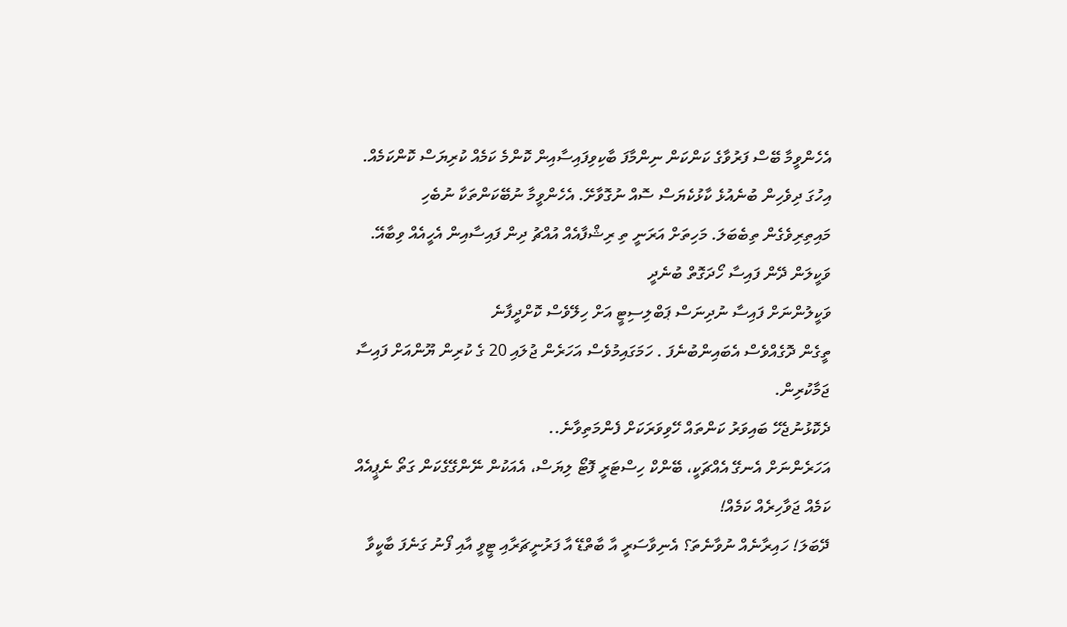އެހެންވީމާ ބޭސް ފަރުވާގެ ކަންކަން ނިންމާފަ ބާކިވިފައިސާއިން ކޮންމެ ކަމެއް ކުރިޔަސް ކޮންކަމެއް. އިހުގަ ދިވެހިން ބުނެއުޅެ ކާޅުކެޔަސް ސޮއް ނުގޮވާށޭ. އެހެންވީމާ ނުބޭކަންތަކާ ނުބެހި މައިތިރިވެގެން ތިބެބަލަ. މަހިތަށް އަރަނީ ތި ރިޝްފާއެއް އުއްޗު ދިން ފައިސާއިން އެހީއެއް ވިބާއޭ.
ވަކީލަން ދޭން ފައިސާ ހޯދަގޮތް ބުނެދީ
ވަކީލުންނަށް ފައިސާ ނުދިނަސް ޕަބްލިސިޓީ އަށް ހިލޭވެސް ކޮށްދީފާނެ
ތީގެން ދޮގެއްވެސް އެބައިންބުނެފަ . ހަމަގައިމުވެސް އަހަރެން ޖުލައި 20 ގެ ކުރިން ޔޫންއަށް ފައިސާ ޖަމާކުރިން.
ދެކޮޅުނުޖެހޭ ބައިވަރު ކަންތައް ހޭވިވަރަކަށް ފެންމަތިވާނެ..
އަހަރެންނަށް އެނގޭ އެއްޗަކީ، ބޭންކް ހިސްޓަރީ ފޮޓޯ ލިޔަސް، އެއަކުން ނޭންގޭގެކަން ގަތޯ ނެޕީއެއް ކަމެއް ޖަވާހިރެއް ކަމެއް!
ދޭބަލަ! ހައިރާނެއް ނުވާނެތަ؟ އެނިވާސަރީ އާ ބާތްޑޭ އާ ފަރުނީޗަރާއި ޓީވީ އާއި ފޯނު ގަނެފަ ބާކީވާ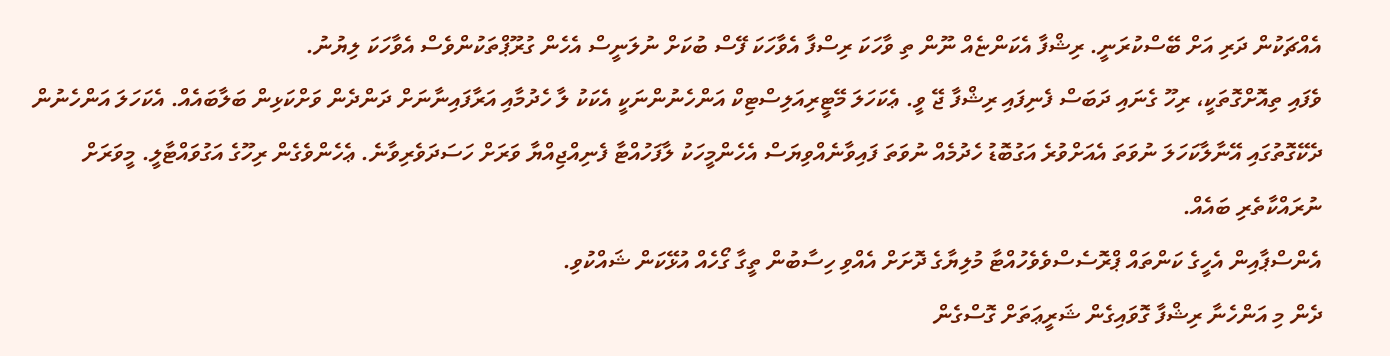އެއްޗަކުން ދަރި އަށް ބޭސްކުރަނީ. ރިޝްފާ އެކަންޏެއް ނޫން ތި ވާހަކަ ރިސްފާ އެވާހަކަ ފޭސް ބުކަށް ނުލަނީސް އެހެން ގުރޫޕްތަކުންވެސް އެވާހަކަ ލިޔުނު.
ވެފައި ތިއޮށްގޮތަކީ، ރިހޫ ގެނައި ދަބަސް ފެނިފައި ރިޝްފާ ޖޭ ވީ. ޢެކަހަލަ މޭޓީރިއަލިސްޓިކް އަންހެނުންނަކީ އެކަކު ލާ ހެދުމާއި އަރާފައިނާނަށް ދަންދެން ވަށްކަޅިން ބަލާބައެއް. އެކަހަލަ އަންހެނުން ދެކޭގޮތުގައި އޭނާލާކަހަލަ ނުވަތަ އެއަށްވުރެ އަގުބޮޑު ހެދުމެއް ނުވަތަ ފައިވާނެއްވިޔަސް އެހެންމީހަކު ލާފަހުއްޓާ ފެނިއްޖިއްޔާ ވަރަށް ހަސަދަވެރިވާނެ. ޢެހެންވެގެން ރިހޫގެ އަގުވައްޓާލީ. މީވަރަށް ނުރައްކާތެރި ބައެއް.
އެންސްޕާއިން އެހީގެ ކަންތައް ޕްރޮސެސްވެވެހުއްޓާ މުލިޔާގެ ދޮށަށް އެއްވި ހިސާބުން ތީގާ ގޯހެއް އުޅޭކަން ޝައްކުވި.
ދެން މި އަންހެނާ ރިޝްފާ ގޮވައިގެން ޝަރީޢަތަށް ގޮސްގެން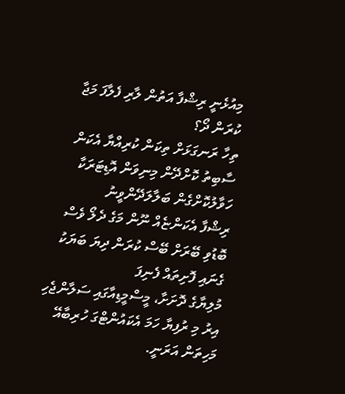މިއުޅެނީ ރިޝްފާ އަތުން ލާރި ފެލާފަ މަޖާ ކުރަން ދޯ؟
ތިހާ ރަނގަޅަށް ތިކަން ކުރިއްޔާ އެކަން ސާބިތު ކޮށްދޭން މިނިވަން އޮޑިޓަރަކާ ހަވާލުކޮށްގެން ބަލާލަދޭންވީނު
ރިޝްފާ އެކަންޏެއް ނޫން މަގެ ދެލޯ ވެސް ބޮޑުވި ބޭރަށް ބޭސް ކުރަން ދިޔަ ބަޔަކު ގެނައި ފޮށިތައް ފެނިފަ
މުލިޔާގެ ދޮށަށާ، މީސްމީޑިއާގައި ސަލާންޖެހި އިރު މި ރުފިޔާ ހަމަ އެކައުންޓްގަ ހުރިބާއޭ މަހިތަން އަރަނީ.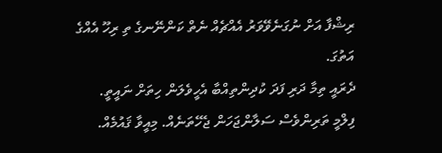ރިޝްފާ އަށް ނުގަނެވޭވަރު އެއްޗެއް ނެތް ކަންނޭނގެ ތި ރިހޫ އެއްގެ އަތުގަ.
ދެރައީ ތިމާ ދަރި ފަދަ ކުދިންތިއްބާ އެހީވެލަން ހިތަށް ނައީތީ.
ފިލްމީ ތަރިންވެސް ސަލާންޖަހަން ޖެހޭތަނެއް. މިއީވާ ޤައުމެއް.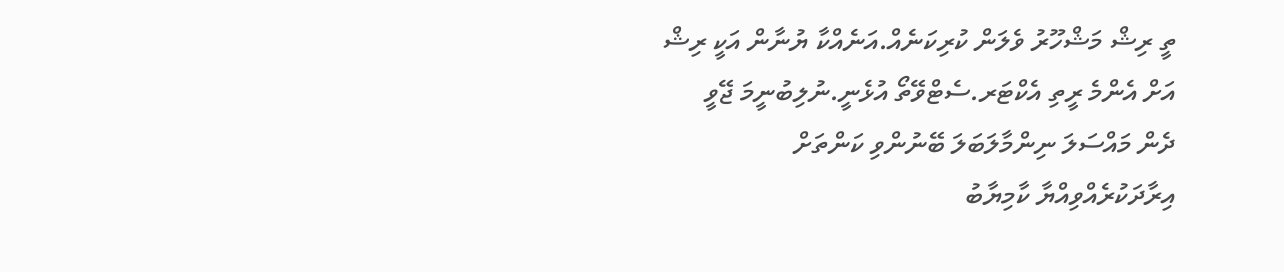ތީ ރިޝް މަޝްހޫރު ވެލަން ކުރިކަނެއް.އަނެއްކާ ޔުނާން އަކީ ރިޝް އަށް އެންމެ ރީތި އެކްޓަރ.ސެޓްވޭތޯ އުޅެނީ.ނުލިބުނީމަ ޖޭވީ
ދެން މައްސަލަ ނިންމާލަބަލަ ބޭނުންވި ކަންތަށް އިރާދަކުރެއްވިއްޔާ ކާމިޔާބު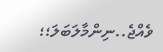ވެއްޖެ..ނިންމާލަބަލަ؛؛